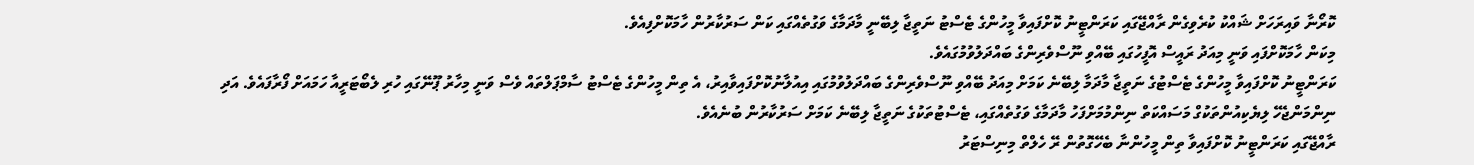ކޮރޯނާ ވައިރަހަށް ޝައްކު ކުރެވިގެން ރާއްޖޭގައި ކަރަންޓީނު ކޮށްފައިވާ މީހުންގެ ޓެސްޓު ނަތީޖާ ލިބޭނީ މާދަމާގެ ވަގުތެއްގައި ކަން ސަރުކާރުން ހާމަކޮށްފިއެވެ.
މިކަން ހާމަކޮށްފައި ވަނީ މިއަދު ރައީސް އޮފީހުގައި ބޭއްވި ނޫސްވެރިންގެ ބައްދަލުވުމުގައެވެ.
ކަރަންޓީނު ކޮށްފައިވާ މީހުންގެ ޓެސްޓުގެ ނަތީޖާ މާދަމާ ލިބޭނެ ކަމަށް މިއަދު ބޭއްވި ނޫސްވެރިންގެ ބައްދަލުވުމުގައި އިއުލާނުކޮށްފައިވާއިރު، އެ ތިން މީހުންގެ ޓެސްޓު ސާމްޕަލްތައް ވެސް ވަނީ މިހާރު ޕޫނޭގައި ހުރި ލެބޯޓަރީއާ ހަމައަށް ފޯރާފައެވެ. އަދި ނިންމަންޖެހޭ ލިޔެކިއުންތަކުގް މަސައްކަތް ނިންމުމަށްފަހު މާދަމާގެ ވަގުތެއްގައި، ޓެސްޓުތަކުގެ ނަތީޖާ ލިބޭނެ ކަމަށް ސަރުކާރުން ބުނެއެވެ.
ރާއްޖޭގައި ކަރަންޓީނު ކޮށްފައިވާ ތިން މީހުންނާ ބެހޭގޮތުން ރޭ ހެލްތް މިނިސްޓަރު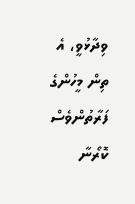ވިދާޅުވީ، އެ ތިން މީހުންގެ ފަރާތުންވެސް ކޮރޯނާ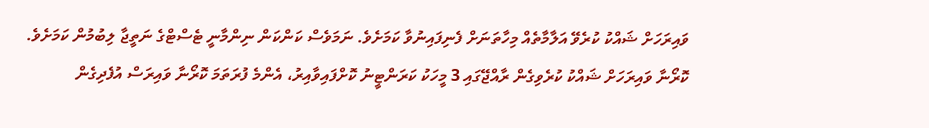ވައިރަހަށް ޝައްކު ކުރެވޭ އަލާމާތެއް މިހާތަނަށް ފެނިފައިނުވާ ކަމަށެވެ. ނަމަވެސް ކަންކަން ނިންމާނީ ޓެސްޓްގެ ނަތީޖާ ލިބުމުން ކަމަށެވެ.
ކޮރޯނާ ވައިރަހަށް ޝައްކު ކުރެވިގެން ރާއްޖޭގައި 3 މީހަކު ކަރަންޓީނު ކޮށްފައިވާއިރު، އެންމެ ފުރަތަމަ ކޮރޯނާ ވައިރަސް އުފެދިގެން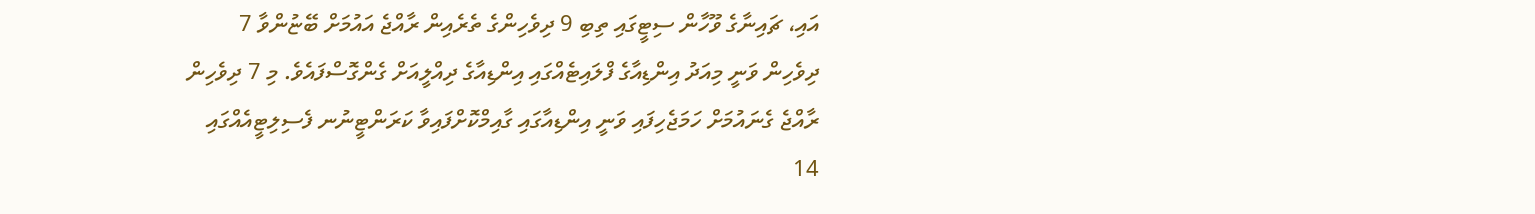އައި، ޗައިނާގެ ވޫހާން ސިޓީގައި ތިބި 9 ދިވެހިންގެ ތެރެއިން ރާއްޖެ އައުމަށް ބޭޏުންވާ 7 ދިވެހިން ވަނީ މިއަދު އިންޑިއާގެ ފްލައިޓެއްގައި އިންޑިއާގެ ދިއްލީއަށް ގެންގޮސްފައެވެ. މި 7 ދިވެހިން ރާއްޖެ ގެނައުމަށް ހަމަޖެހިފައި ވަނީ އިންޑިއާގައި ގާއިމްކޮށްފައިވާ ކަރަންޓީނުނ ފެސިލިޓީއެއްގައި 14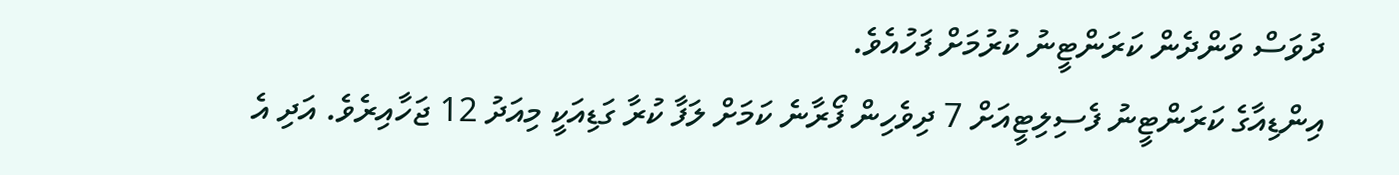ދުވަސް ވަންދެން ކަރަންޓީނު ކުރުމަށް ފަހުއެވެ.
އިންޑިއާގެ ކަރަންޓީނު ފެސިލިޓީއަށް 7 ދިވެހިން ފޯރާނެ ކަމަށް ލަފާ ކުރާ ގަޑިއަކީ މިއަދު 12 ޖަހާއިރެވެ. އަދި އެ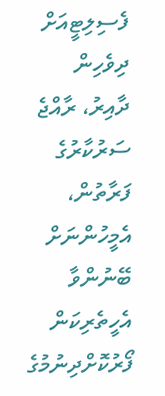ފެސިލިޓީއަށް ދިވެހިން ދާއިރު، ރާއްޖެ ސަރުކާރުގެ ފަރާތުން، އެމީހުންނަށް ބޭނުންވާ އެހީތެރިކަން ފޯރުކޮށްދިނުމުގެ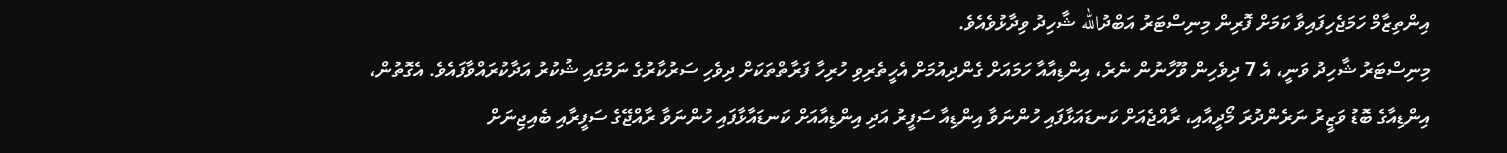އިންތިޒާމް ހަމަޖެހިފައިވާ ކަމަށް ފޮރިން މިނިސްޓަރު އަބްދުالله ޝާހިދު ވިދާޅުވެއެވެ.
މިނިސްޓަރު ޝާހިދު ވަނީ، އެ 7 ދިވެހިން ވޫހާނުން ނެރެ، އިންޑިއާއާ ހަމައަށް ގެންދިއުމަށް އެހީތެރިވި ހުރިހާ ފަރާތްތަކަށް ދިވެހި ސަރުކާރުގެ ނަމުގައި ޝުކުރު އަދާކުރައްވާފައެވެ. އެގޮތުން، އިންޑިއާގެ ބޮޑު ވަޒީރު ނަރެންދުރަ މޯދީއާއި، ރާއްޖެއަށް ކަނޑައަޅާފައި ހުންނަވާ އިންޑިއާ ސަފީރު އަދި އިންޑިއާއަށް ކަނޑައާޅާފައި ހުންނަވާ ރާއްޖޭގެ ސަފީރާއި ބެއިޖިނަށް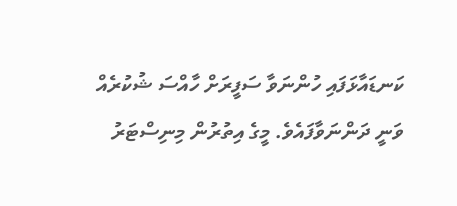ކަނޑައާޅަފައި ހުންނަވާ ސަފީރަށް ހާއްސަ ޝުކުރެއް ވަނީ ދަންނަވާފައެވެ. މީގެ އިތުރުން މިނިސްޓަރު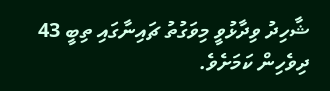ޝާހިދު ވިދާޅުވީ މިވަގުތު ޗައިނާގައި ތިބީ 43 ދިވެހިން ކަމަށެވެ.